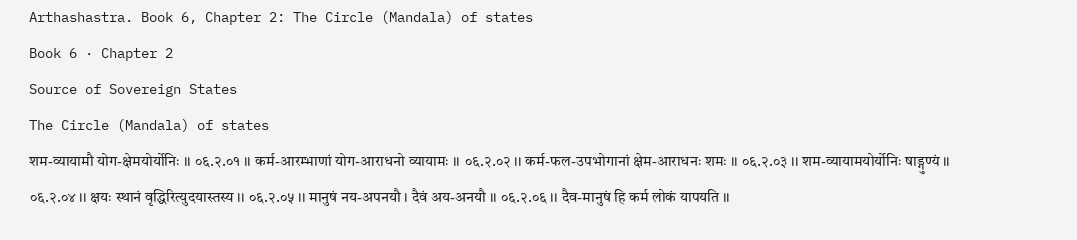Arthashastra. Book 6, Chapter 2: The Circle (Mandala) of states
Book 6 · Chapter 2
Source of Sovereign States
The Circle (Mandala) of states
शम-व्यायामौ योग-क्षेमयोर्योनिः ।। ०६.२.०१ ।। कर्म-आरम्भाणां योग-आराधनो व्यायामः ।। ०६.२.०२ ।। कर्म-फल-उपभोगानां क्षेम-आराधनः शमः ।। ०६.२.०३ ।। शम-व्यायामयोर्योनिः षाड्गुण्यं ।। ०६.२.०४ ।। क्षयः स्थानं वृद्धिरित्युदयास्तस्य ।। ०६.२.०५ ।। मानुषं नय-अपनयौ । दैवं अय-अनयौ ।। ०६.२.०६ ।। दैव-मानुषं हि कर्म लोकं यापयति ।।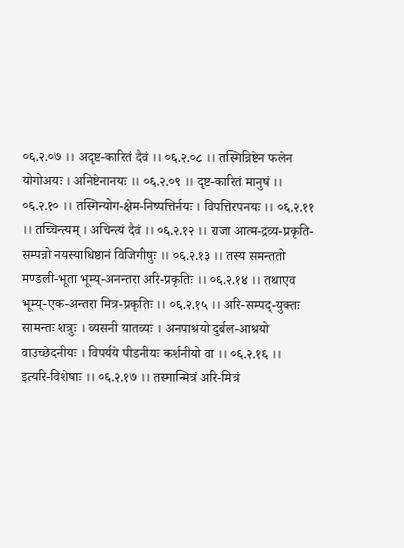०६.२.०७ ।। अदृष्ट-कारितं दैवं ।। ०६.२.०८ ।। तस्मिन्निष्टेन फलेन योगोअयः । अनिष्टेनानयः ।। ०६.२.०९ ।। दृष्ट-कारितं मानुषं ।। ०६.२.१० ।। तस्मिन्योग-क्षेम-निष्पत्तिर्नयः । विपत्तिरपनयः ।। ०६.२.११ ।। तच्चिन्त्यम् । अचिन्त्यं दैवं ।। ०६.२.१२ ।। राजा आत्म-द्रव्य-प्रकृति-सम्पन्नो नयस्याधिष्ठानं विजिगीषुः ।। ०६.२.१३ ।। तस्य समन्ततो मण्डली-भूता भूम्य्-अनन्तरा अरि-प्रकृतिः ।। ०६.२.१४ ।। तथाएव भूम्य्-एक-अन्तरा मित्र-प्रकृतिः ।। ०६.२.१५ ।। अरि-सम्पद्-युक्तः सामन्तः शत्रुः । व्यसनी यातव्यः । अनपाश्रयो दुर्बल-आश्रयो वाउच्छेदनीयः । विपर्यये पीडनीयः कर्शनीयो वा ।। ०६.२.१६ ।। इत्यरि-विशेषाः ।। ०६.२.१७ ।। तस्मान्मित्रं अरि-मित्रं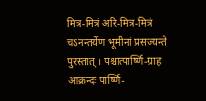मित्र-मित्रं अरि-मित्र-मित्रं चऽनन्तर्येण भूमीनां प्रसज्यन्ते पुरस्तात् । पश्चात्पार्ष्णि-ग्राह आक्रन्दः पार्ष्णि-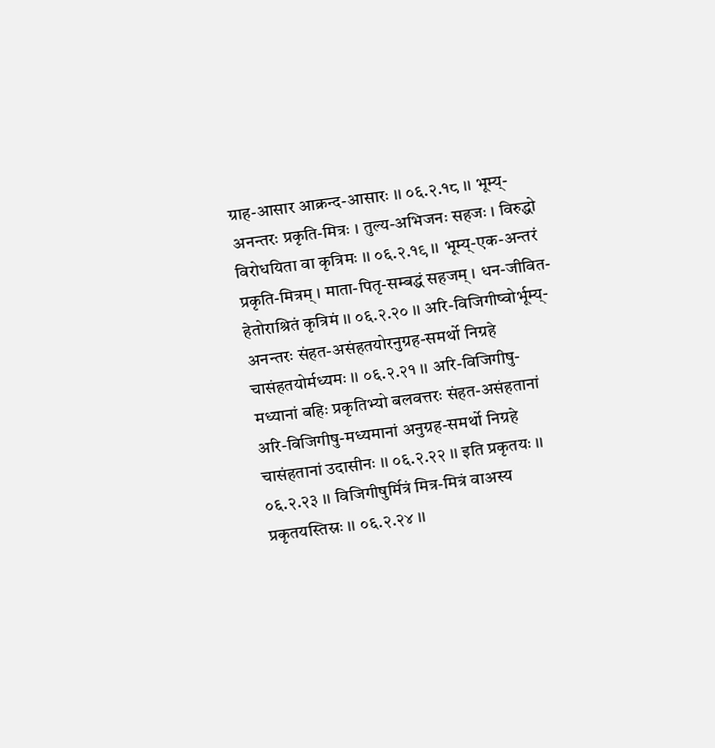ग्राह-आसार आक्रन्द-आसारः ।। ०६.२.१८ ।। भूम्य्-अनन्तरः प्रकृति-मित्रः । तुल्य-अभिजनः सहजः । विरुद्धो विरोधयिता वा कृत्रिमः ।। ०६.२.१९ ।। भूम्य्-एक-अन्तरं प्रकृति-मित्रम् । माता-पितृ-सम्बद्धं सहजम् । धन-जीवित-हेतोराश्रितं कृत्रिमं ।। ०६.२.२० ।। अरि-विजिगीष्वोर्भूम्य्-अनन्तरः संहत-असंहतयोरनुग्रह-समर्थो निग्रहे चासंहतयोर्मध्यमः ।। ०६.२.२१ ।। अरि-विजिगीषु-मध्यानां बहिः प्रकृतिभ्यो बलवत्तरः संहत-असंहतानां अरि-विजिगीषु-मध्यमानां अनुग्रह-समर्थो निग्रहे चासंहतानां उदासीनः ।। ०६.२.२२ ।। इति प्रकृतयः ।। ०६.२.२३ ।। विजिगीषुर्मित्रं मित्र-मित्रं वाअस्य प्रकृतयस्तिस्रः ।। ०६.२.२४ ।।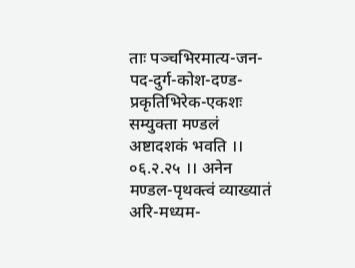ताः पञ्चभिरमात्य-जन-पद-दुर्ग-कोश-दण्ड-प्रकृतिभिरेक-एकशः सम्युक्ता मण्डलं अष्टादशकं भवति ।। ०६.२.२५ ।। अनेन मण्डल-पृथक्त्वं व्याख्यातं अरि-मध्यम-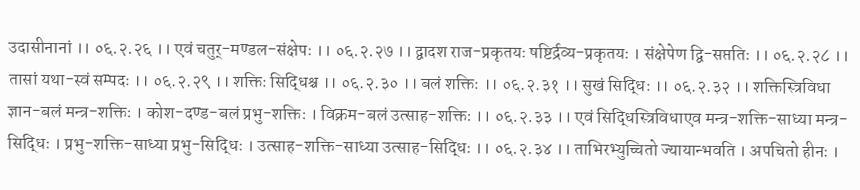उदासीनानां ।। ०६.२.२६ ।। एवं चतुर्-मण्डल-संक्षेपः ।। ०६.२.२७ ।। द्वादश राज-प्रकृतयः षष्टिर्द्रव्य-प्रकृतयः । संक्षेपेण द्वि-सप्ततिः ।। ०६.२.२८ ।। तासां यथा-स्वं सम्पदः ।। ०६.२.२९ ।। शक्तिः सिद्धिश्च ।। ०६.२.३० ।। बलं शक्तिः ।। ०६.२.३१ ।। सुखं सिद्धिः ।। ०६.२.३२ ।। शक्तिस्त्रिविधा ज्ञान-बलं मन्त्र-शक्तिः । कोश-दण्ड-बलं प्रभु-शक्तिः । विक्रम-बलं उत्साह-शक्तिः ।। ०६.२.३३ ।। एवं सिद्धिस्त्रिविधाएव मन्त्र-शक्ति-साध्या मन्त्र-सिद्धिः । प्रभु-शक्ति-साध्या प्रभु-सिद्धिः । उत्साह-शक्ति-साध्या उत्साह-सिद्धिः ।। ०६.२.३४ ।। ताभिरभ्युच्चितो ज्यायान्भवति । अपचितो हीनः ।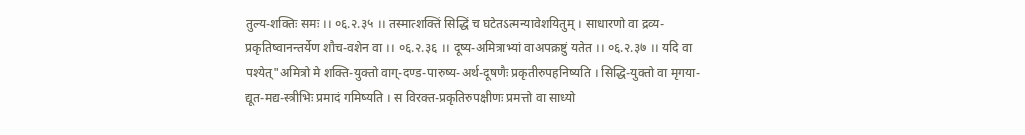तुल्य-शक्तिः समः ।। ०६.२.३५ ।। तस्मात्शक्तिं सिद्धिं च घटेतऽत्मन्यावेशयितुम् । साधारणो वा द्रव्य-प्रकृतिष्वानन्तर्येण शौच-वशेन वा ।। ०६.२.३६ ।। दूष्य-अमित्राभ्यां वाअपक्रष्टुं यतेत ।। ०६.२.३७ ।। यदि वा पश्येत्"अमित्रो मे शक्ति-युक्तो वाग्-दण्ड-पारुष्य-अर्थ-दूषणैः प्रकृतीरुपहनिष्यति । सिद्धि-युक्तो वा मृगया-द्यूत-मद्य-स्त्रीभिः प्रमादं गमिष्यति । स विरक्त-प्रकृतिरुपक्षीणः प्रमत्तो वा साध्यो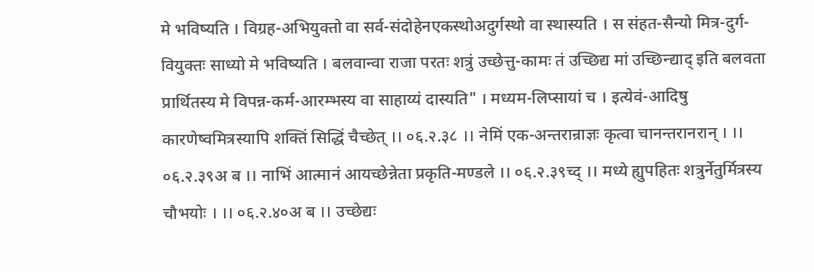मे भविष्यति । विग्रह-अभियुक्तो वा सर्व-संदोहेनएकस्थोअदुर्गस्थो वा स्थास्यति । स संहत-सैन्यो मित्र-दुर्ग-वियुक्तः साध्यो मे भविष्यति । बलवान्वा राजा परतः शत्रुं उच्छेत्तु-कामः तं उच्छिद्य मां उच्छिन्द्याद् इति बलवता प्रार्थितस्य मे विपन्न-कर्म-आरम्भस्य वा साहाय्यं दास्यति" । मध्यम-लिप्सायां च । इत्येवं-आदिषु कारणेष्वमित्रस्यापि शक्तिं सिद्धिं चैच्छेत् ।। ०६.२.३८ ।। नेमिं एक-अन्तरान्राज्ञः कृत्वा चानन्तरानरान् । ।। ०६.२.३९अ ब ।। नाभिं आत्मानं आयच्छेन्नेता प्रकृति-मण्डले ।। ०६.२.३९च्द् ।। मध्ये ह्युपहितः शत्रुर्नेतुर्मित्रस्य चौभयोः । ।। ०६.२.४०अ ब ।। उच्छेद्यः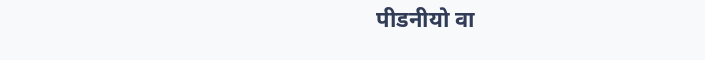पीडनीयो वा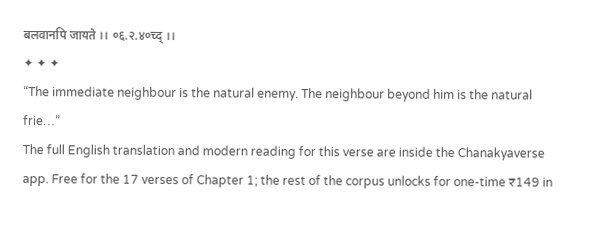बलवानपि जायते ।। ०६.२.४०च्द् ।।
✦ ✦ ✦
“The immediate neighbour is the natural enemy. The neighbour beyond him is the natural frie…”
The full English translation and modern reading for this verse are inside the Chanakyaverse app. Free for the 17 verses of Chapter 1; the rest of the corpus unlocks for one-time ₹149 in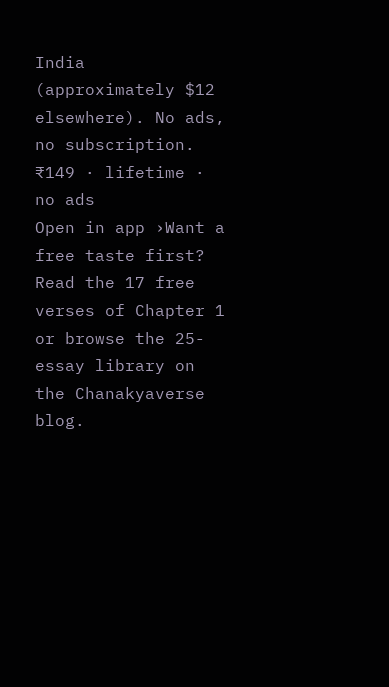India (approximately $12 elsewhere). No ads, no subscription.
₹149 · lifetime · no ads
Open in app ›Want a free taste first? Read the 17 free verses of Chapter 1 or browse the 25-essay library on the Chanakyaverse blog.